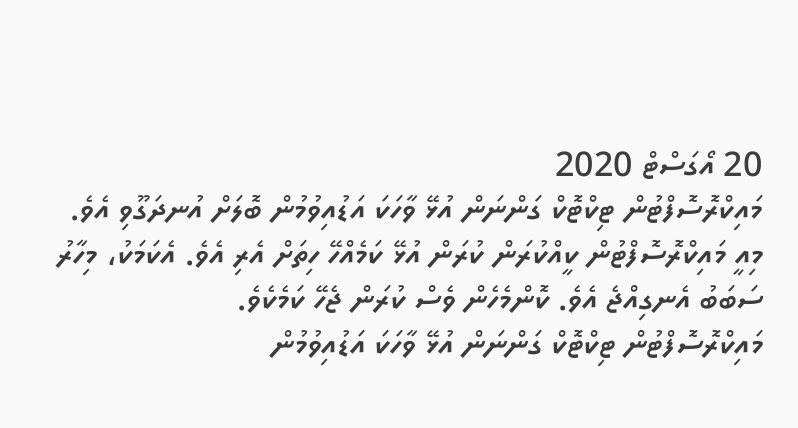20 އޯގަސްޓް 2020
މައިކްރޮސޮފްޓުން ޓިކްޓޮކް ގަންނަން އުޅޭ ވާހަކަ އަޑުއިވުމުން ބޮލަށް އުނދަގޫވި އެވެ. މިއީ މައިކްރޮސޮފްޓުން ކީއްކުރަން ކުރަން އުޅޭ ކަމެއްހޭ ހިތަށް އެރި އެވެ. އެކަމަކު، މިހާރު ސަބަބު އެނގިއްޖެ އެވެ. ކޮންމެހެން ވެސް ކުރަން ޖެހޭ ކަމެކެވެ.
މައިކްރޮސޮފްޓުން ޓިކްޓޮކް ގަންނަން އުޅޭ ވާހަކަ އަޑުއިވުމުން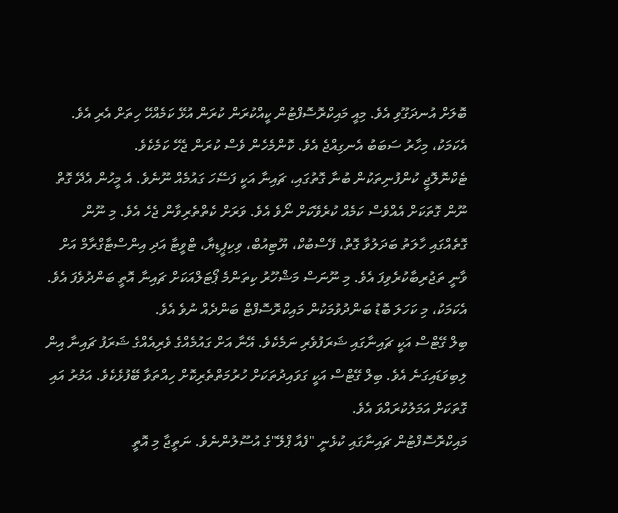ބޮލަށް އުނދަގޫވި އެވެ. މިއީ މައިކްރޮސޮފްޓުން ކީއްކުރަން ކުރަން އުޅޭ ކަމެއްހޭ ހިތަށް އެރި އެވެ. އެކަމަކު، މިހާރު ސަބަބު އެނގިއްޖެ އެވެ. ކޮންމެހެން ވެސް ކުރަން ޖެހޭ ކަމެކެވެ.
ޓެކްނޮލޮޖީ ކުންފުނިތަކުން ބުނާ ގޮތުގައި، ޗައިނާ އަކީ ފަސޭހަ ގައުމެއް ނޫނެވެ. އެ މީހުން އެދޭ ގޮތް ނޫން ގޮތަކަށް އެއްވެސް ކަމެއް ކުރެވޭކަށް ނޯވެ އެވެ. ވަރަށް ކެތްތެރިވާން ޖެހެ އެވެ. މި ނޫން ގޮތެއްގައި ހާލަތު ބަދަލުވާ ގޮތް، ފޭސްބުކް، ޔޫޓިއުބް، ވިކިޕީޑިޔާ، ޓްވީޓާ އަދި އިންސްޓާގްރާމް އަށް ވާނީ ތަޖުރިބާކުރެވިފަ އެވެ. މި ނޫނަސް މަޝްހޫރު ކިތަންމެ ޕޯޓަލްއަކަށް ޗައިނާ އޮތީ ބަންދުވެފަ އެވެ. އެކަމަކު، މި ކަހަލަ ބޮޑު ބަންދުވުމަކުން މައިކްރޮސޮފްޓް ބަންދެއް ނުވެ އެވެ.
ބިލް ގޭޓްސް އަކީ ޗައިނާގައި ޝަރަފުވެރި ނަމެކެވެ. އޭނާ އަށް ގައުމެއްގެ ވެރިއެއްގެ ޝަރަފު ޗައިނާ އިން ލިބިވަޑައިގަނެ އެވެ. ބިލް ގޭޓްސް އަކީ ގަވައިދުތަކަށް ހުރުމަތްތެރިކޮށް ހިއްތަވާ ބޭފުޅެކެވެ. އަމުރު އައި ގޮތަކަށް އަމަލުކުރައްވަ އެވެ.
މައިކްރޮސޮފްޓުން ޗައިނާގައި ކުޅެނީ "ފެއާ ޕްލޭ"ގެ އުސޫލުންނެވެ. ނަތީޖާ މި އޮތީ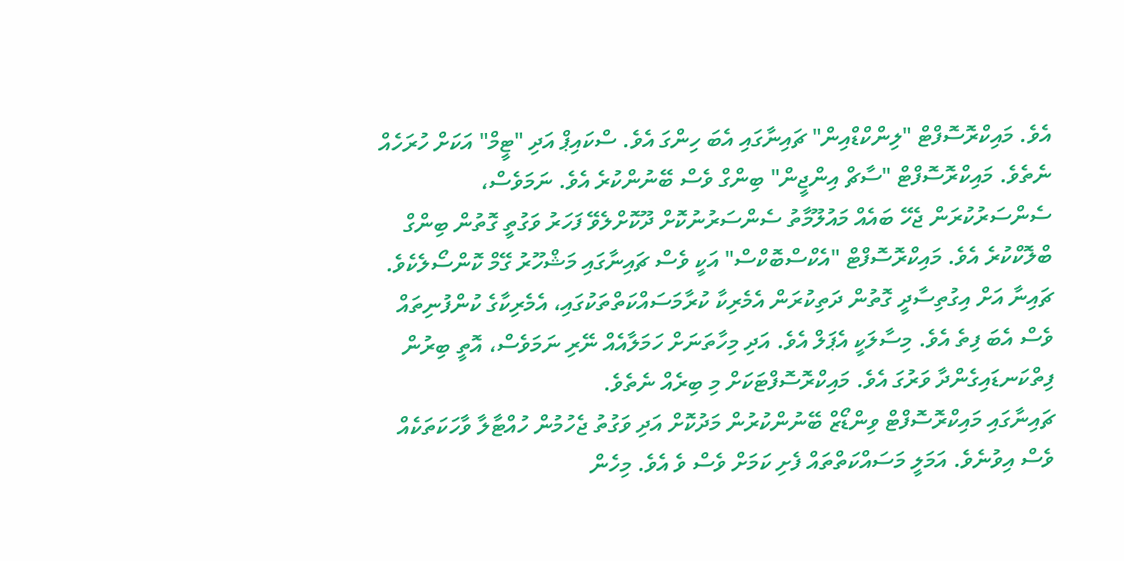އެވެ. މައިކްރޮސޮފްޓް "ލިންކްޑްއިން" ޗައިނާގައި އެބަ ހިންގަ އެވެ. ސްކައިޕް އަދި "ޓީމް" އަކަށް ހުރަހެއް ނެތެވެ. މައިކްރޮސޮފްޓް "ސާޗް އިންޖީން" ބިންގް ވެސް ބޭނުންކުރެ އެވެ. ނަމަވެސް، ސެންސަރުކުރަން ޖެހޭ ބައެއް މައުލޫމާތު ސެންސަރުނުކޮށް ދޫކޮށްލެވޭ ފަހަރު ވަގުތީ ގޮތުން ބިންގް ބްލޮކްކުރެ އެވެ. މައިކްރޮސޮފްޓް "އެކްސްބޮކްސް" އަކީ ވެސް ޗައިނާގައި މަޝްހޫރު ގޭމް ކޮންސޯލެކެވެ.
ޗައިނާ އަށް އިގުތިސާދީ ގޮތުން ދަތިކުރަން އެމެރިކާ ކުރާމަސައްކަތްތަކުގައި، އެމެރިކާގެ ކުންފުނިތައް ވެސް އެބަ ފިތެ އެވެ. މިސާލަކީ އެޕަލް އެވެ. އަދި މިހާތަނަށް ހަމަލާއެއް ނޭރި ނަމަވެސް، އޮތީ ބިރުން ފިތްކަނޑައިގެންދާ ވަރުގަ އެވެ. މައިކްރޮސޮފްޓަކަށް މި ބިރެއް ނެތެވެ.
ޗައިނާގައި މައިކްރޮސޮފްޓް ވިންޑޯޒް ބޭނުންކުރުން މަދުކޮށް އަދި ވަގުތު ޖެހުމުން ހުއްޓާލާ ވާހަކަތަކެއް ވެސް އިވުނެވެ. އަމަލީ މަސައްކަތްތައް ފެށި ކަމަށް ވެސް ވެ އެވެ. މިހެން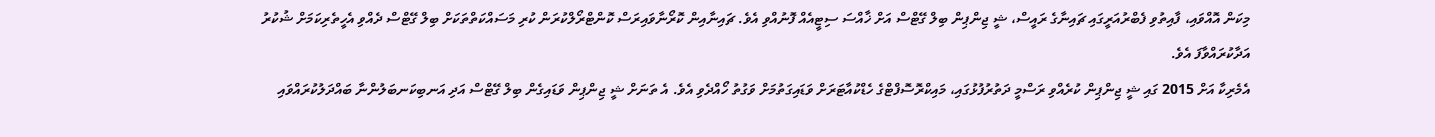މިކަން އޮއްވައި، ފާއިތުވި ފެބްރުއަރީގައި ޗައިނާގެ ރައީސް، ޝީ ޖިންޕިން ބިލް ގޭޓްސް އަށް ޚާއްސަ ސިޓީއެއް ފޮނުއްވި އެވެ. ޗައިނާއިން ކޮރޯނާވައިރަސް ކޮންޓްރޯލްކުރަން ކުރި މަސައްކަތްތަކަށް ބިލް ގޭޓްސް ދެއްވި އެހީތެރިކަމަށް ޝުކުރު އަދާކުރައްވާފަ އެވެ.
އެމެރިކާ އަށް 2015 ގައި ޝީ ޖިންޕިން ކުރެއްވި ރަސްމީ ދަތުރުފުޅުގައި، މައިކްރޮސޮފްޓްގެ ހެޑްކުއާޓަރަށް ވަޑައިގަތުމަށް ވަގުތު ހޯއްދެވި އެވެ. އެ ތަނަށް ޝީ ޖިންޕިން ވަޑައިގެން ބިލް ގޭޓްސް އަދި އަނބިކަނބަލުންނާ ބައްދަލުކުރައްވައި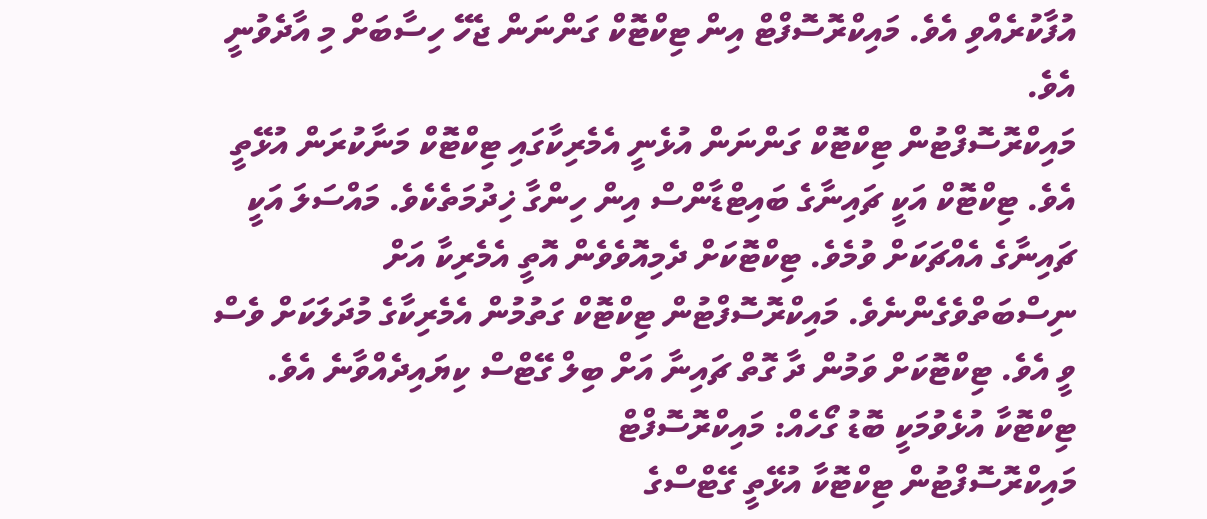އުފާކުރެއްވި އެވެ. މައިކްރޮސޮފްޓް އިން ޓިކްޓޮކް ގަންނަން ޖެހޭ ހިސާބަށް މި އާދެވުނީ އެވެ.
މައިކްރޮސޮފްޓުން ޓިކްޓޮކް ގަންނަން އުޅެނީ އެމެރިކާގައި ޓިކްޓޮކް މަނާކުރަން އުޅޭތީ އެވެ. ޓިކްޓޮކް އަކީ ޗައިނާގެ ބައިޓްޑާންސް އިން ހިންގާ ޚިދުމަތެކެވެ. މައްސަލަ އަކީ ޗައިނާގެ އެއްޗަކަށް ވުމެވެ. ޓިކްޓޮކަށް ދެމިއޮވެވެން އޮތީ އެމެރިކާ އަށް ނިސްބަތްވެގެންނެވެ. މައިކްރޮސޮފްޓުން ޓިކްޓޮކް ގަތުމުން އެމެރިކާގެ މުދަލަކަށް ވެސް ވީ އެވެ. ޓިކްޓޮކަށް ވަމުން ދާ ގޮތް ޗައިނާ އަށް ބިލް ގޭޓްސް ކިޔައިދެއްވާނެ އެވެ.
ޓިކްޓޮކާ އުޅެވުމަކީ ބޮޑު ގޯހެއް: މައިކްރޮސޮފްޓް
މައިކްރޮސޮފްޓުން ޓިކްޓޮކާ އުޅޭތީ ގޭޓްސްގެ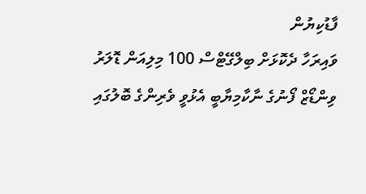ފާޑުކިޔުން
ވައިރަހާ ދެކޮޅަށް ބިލްގޭޓްސް 100 މިލިއަން ޑޮލަރު
ވިންޑޯޒް ފޯނުގެ ނާކާމިޔާބީ އެޅުވީ ވެރިންގެ ބޮލުގައި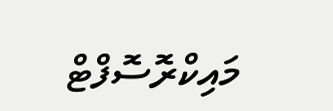މައިކްރޮސޮފްޓް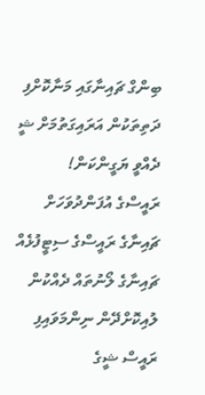ބިންގް ޗައިނާގައި މަނާކޮށްފި
ދަތިތަކުން އަރައިގަތުމަށް ޝީ ދެއްވީ ޔަގީންކަން!
ރައީސްގެ އުފަންދުވަހަށް ޗައިނާގެ ރައީސްގެ ސިޓީފުޅެއް
ޗައިނާގެ ލޯނުތައް ދެއްކުން ލުއިކޮށްދޭން ނިންމަވައިފި
ރައީސް ޝީގެ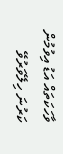ވާހަކަތައް އަޑު އިވުމުން ކަރުނަ ހިލޭވަރުވޭ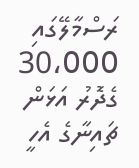ރަސްމާލޭގައި 30،000 ގެދޮރު އަޅަން ޗައިނާގެ އެހީ